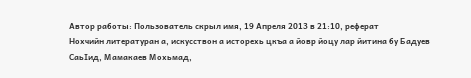Автор работы: Пользователь скрыл имя, 19 Апреля 2013 в 21:10, реферат
Нохчийн литературан а, искусствон а исторехь цкъа а йовр йоцу лар йитина бу Бадуев СаьIид, Мамакаев Мохьмад,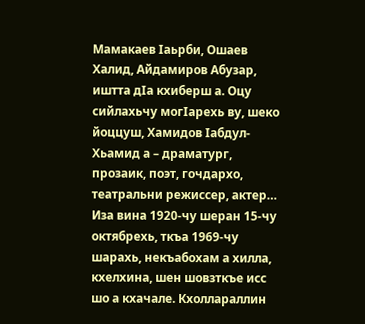Мамакаев Iаьрби, Ошаев Халид, Айдамиров Абузар, иштта дIа кхиберш а. Оцу сийлахьчу могIарехь ву, шеко йоццуш, Хамидов Iабдул-Хьамид а – драматург, прозаик, поэт, гочдархо, театральни режиссер, актер… Иза вина 1920-чу шеран 15-чу октябрехь, ткъа 1969-чу шарахь, некъабохам а хилла, кхелхина, шен шовзткъе исс шо а кхачале. Кхоллараллин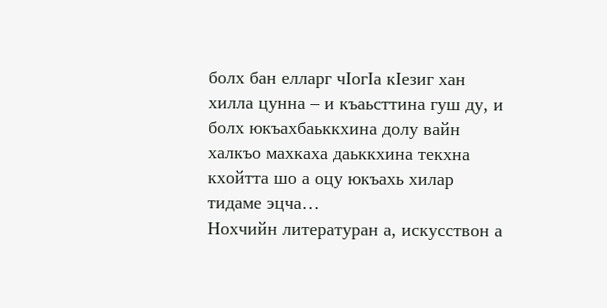болх бан елларг чIогIа кIезиг хан хилла цунна – и къаьсттина гуш ду, и болх юкъахбаьккхина долу вайн халкъо махкаха даьккхина текхна кхойтта шо а оцу юкъахь хилар тидаме эцча…
Нохчийн литературан а, искусствон а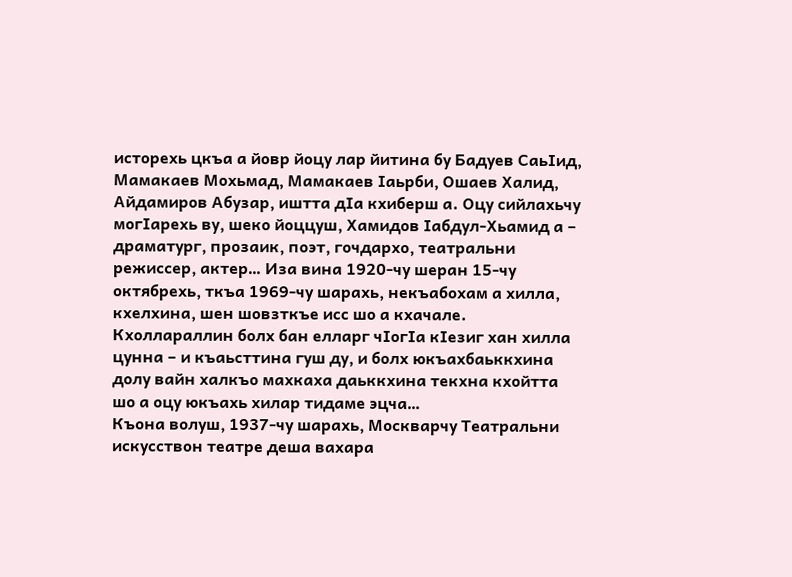исторехь цкъа а йовр йоцу лар йитина бу Бадуев СаьIид, Мамакаев Мохьмад, Мамакаев Iаьрби, Ошаев Халид, Айдамиров Абузар, иштта дIа кхиберш а. Оцу сийлахьчу могIарехь ву, шеко йоццуш, Хамидов Iабдул-Хьамид а – драматург, прозаик, поэт, гочдархо, театральни режиссер, актер… Иза вина 1920-чу шеран 15-чу октябрехь, ткъа 1969-чу шарахь, некъабохам а хилла, кхелхина, шен шовзткъе исс шо а кхачале. Кхоллараллин болх бан елларг чIогIа кIезиг хан хилла цунна – и къаьсттина гуш ду, и болх юкъахбаьккхина долу вайн халкъо махкаха даьккхина текхна кхойтта шо а оцу юкъахь хилар тидаме эцча…
Къона волуш, 1937-чу шарахь, Москварчу Театральни искусствон театре деша вахара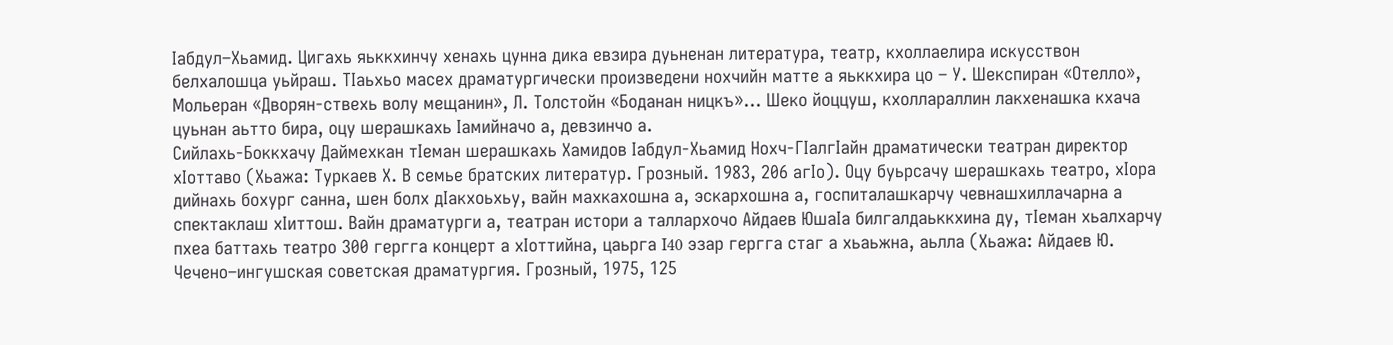Iабдул–Хьамид. Цигахь яьккхинчу хенахь цунна дика евзира дуьненан литература, театр, кхоллаелира искусствон белхалошца уьйраш. ТIаьхьо масех драматургически произведени нохчийн матте а яьккхира цо – У. Шекспиран «Отелло», Мольеран «Дворян-ствехь волу мещанин», Л. Толстойн «Боданан ницкъ»… Шеко йоццуш, кхоллараллин лакхенашка кхача цуьнан аьтто бира, оцу шерашкахь Iамийначо а, девзинчо а.
Сийлахь-Боккхачу Даймехкан тIеман шерашкахь Хамидов Iабдул-Хьамид Нохч-ГIалгIайн драматически театран директор хIоттаво (Хьажа: Туркаев Х. В семье братских литератур. Грозный. 1983, 206 агIо). Оцу буьрсачу шерашкахь театро, хIора дийнахь бохург санна, шен болх дIакхоьхьу, вайн махкахошна а, эскархошна а, госпиталашкарчу чевнашхиллачарна а спектаклаш хIиттош. Вайн драматурги а, театран истори а таллархочо Айдаев ЮшаIа билгалдаьккхина ду, тIеман хьалхарчу пхеа баттахь театро 300 гергга концерт а хIоттийна, цаьрга I40 эзар гергга стаг а хьаьжна, аьлла (Хьажа: Айдаев Ю. Чечено–ингушская советская драматургия. Грозный, 1975, 125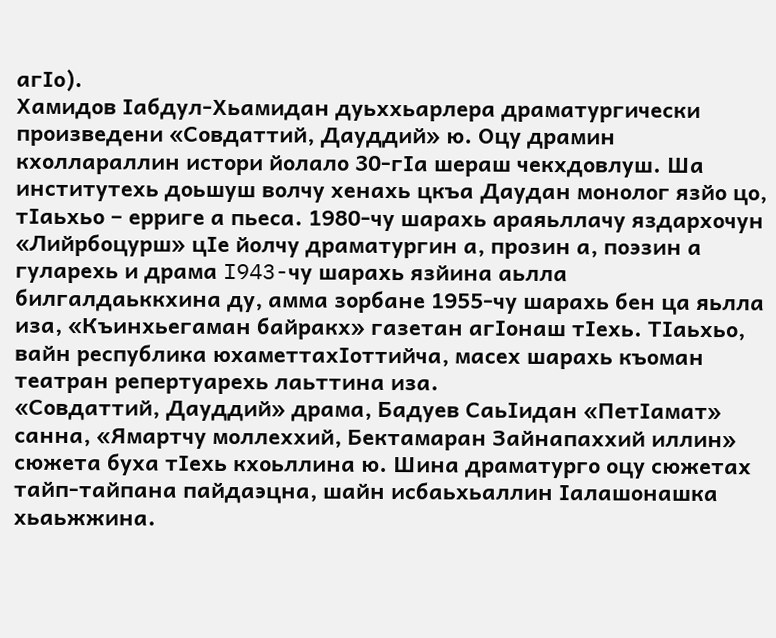агIо).
Хамидов Iабдул-Хьамидан дуьххьарлера драматургически произведени «Совдаттий, Дауддий» ю. Оцу драмин кхоллараллин истори йолало 30-гIа шераш чекхдовлуш. Ша институтехь доьшуш волчу хенахь цкъа Даудан монолог язйо цо, тIаьхьо – ерриге а пьеса. 1980-чу шарахь араяьллачу яздархочун «Лийрбоцурш» цIе йолчу драматургин а, прозин а, поэзин а гуларехь и драма I943-чу шарахь язйина аьлла билгалдаьккхина ду, амма зорбане 1955-чу шарахь бен ца яьлла иза, «Къинхьегаман байракх» газетан агIонаш тIехь. ТIаьхьо, вайн республика юхаметтахIоттийча, масех шарахь къоман театран репертуарехь лаьттина иза.
«Совдаттий, Дауддий» драма, Бадуев СаьIидан «ПетIамат» санна, «Ямартчу моллеххий, Бектамаран Зайнапаххий иллин» сюжета буха тIехь кхоьллина ю. Шина драматурго оцу сюжетах тайп-тайпана пайдаэцна, шайн исбаьхьаллин Iалашонашка хьаьжжина.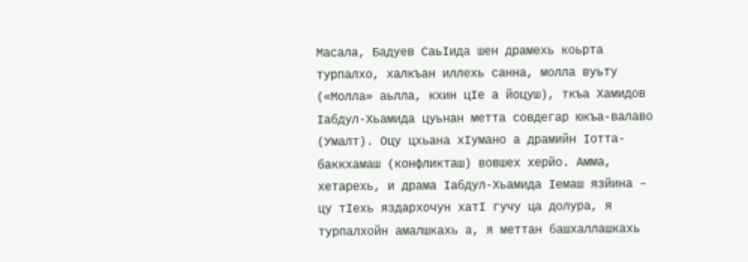Масала, Бадуев СаьIида шен драмехь коьрта турпалхо, халкъан иллехь санна, молла вуьту («Молла» аьлла, кхин цIе а йоцуш), ткъа Хамидов Iабдул-Хьамида цуьнан метта совдегар юкъа-валаво (Умалт). Оцу цхьана хIумано а драмийн Iотта-баккхамаш (конфликташ) вовшех херйо. Амма, хетарехь, и драма Iабдул-Хьамида Iемаш язйина – цу тIехь яздархочун хатI гучу ца долура, я турпалхойн амалшкахь а, я меттан башхаллашкахь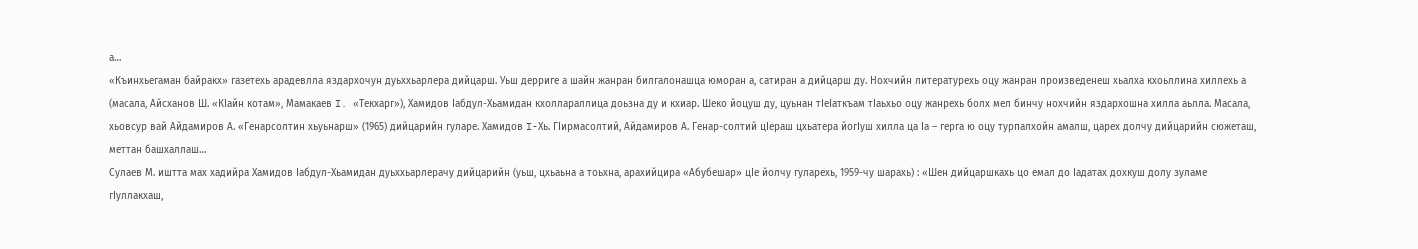а…
«Къинхьегаман байракх» газетехь арадевлла яздархочун дуьххьарлера дийцарш. Уьш дерриге а шайн жанран билгалонашца юморан а, сатиран а дийцарш ду. Нохчийн литературехь оцу жанран произведенеш хьалха кхоьллина хиллехь а (масала, Айсханов Ш. «КIайн котам», Мамакаев I. «Текхарг»), Хамидов Iабдул-Хьамидан кхоллараллица доьзна ду и кхиар. Шеко йоцуш ду, цуьнан тIеIаткъам тIаьхьо оцу жанрехь болх мел бинчу нохчийн яздархошна хилла аьлла. Масала, хьовсур вай Айдамиров А. «Генарсолтин хьуьнарш» (1965) дийцарийн гуларе. Хамидов I-Хь. ГIирмасолтий, Айдамиров А. Генар-солтий цIераш цхьатера йогIуш хилла ца Iа – герга ю оцу турпалхойн амалш, царех долчу дийцарийн сюжеташ, меттан башхаллаш…
Сулаев М. иштта мах хадийра Хамидов Iабдул-Хьамидан дуьххьарлерачу дийцарийн (уьш, цхьаьна а тоьхна, арахийцира «Абубешар» цIе йолчу гуларехь, 1959-чу шарахь) : «Шен дийцаршкахь цо емал до Iадатах дохкуш долу зуламе гIуллакхаш,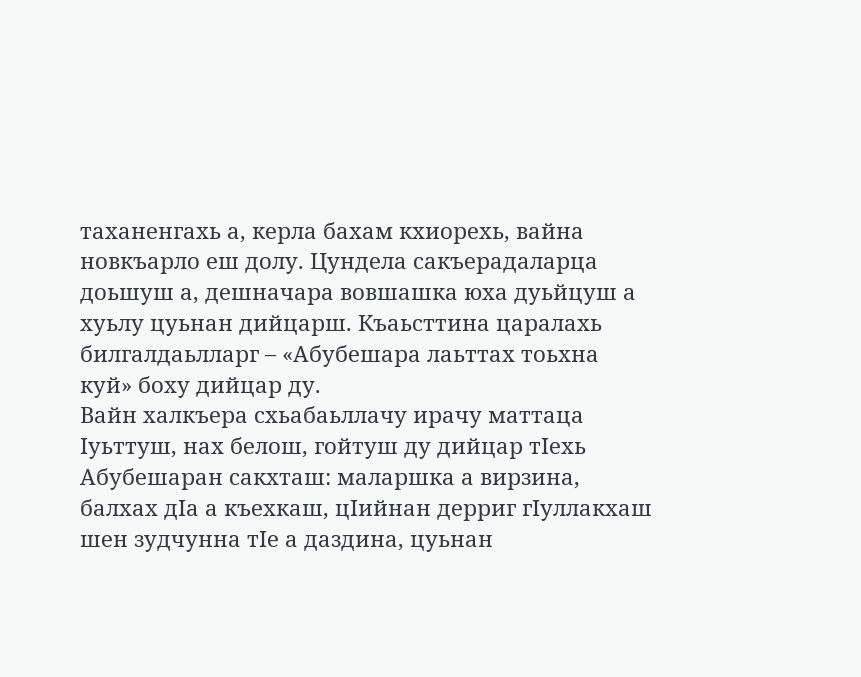таханенгахь а, керла бахам кхиорехь, вайна новкъарло еш долу. Цундела сакъерадаларца доьшуш а, дешначара вовшашка юха дуьйцуш а хуьлу цуьнан дийцарш. Къаьсттина царалахь билгалдаьлларг – «Абубешара лаьттах тоьхна куй» боху дийцар ду.
Вайн халкъера схьабаьллачу ирачу маттаца Iуьттуш, нах белош, гойтуш ду дийцар тIехь Абубешаран сакхташ: маларшка а вирзина, балхах дIа а къехкаш, цIийнан дерриг гIуллакхаш шен зудчунна тIе а даздина, цуьнан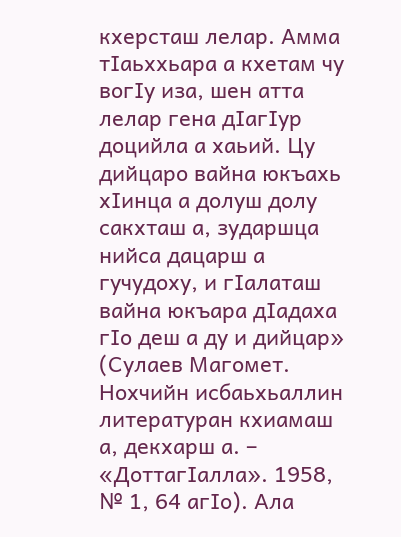кхерсташ лелар. Амма тIаьххьара а кхетам чу вогIу иза, шен атта лелар гена дIагIур доцийла а хаьий. Цу дийцаро вайна юкъахь хIинца а долуш долу сакхташ а, зударшца нийса дацарш а гучудоху, и гIалаташ вайна юкъара дIадаха гIо деш а ду и дийцар» (Сулаев Магомет. Нохчийн исбаьхьаллин литературан кхиамаш а, декхарш а. – «ДоттагIалла». 1958, № 1, 64 агIо). Ала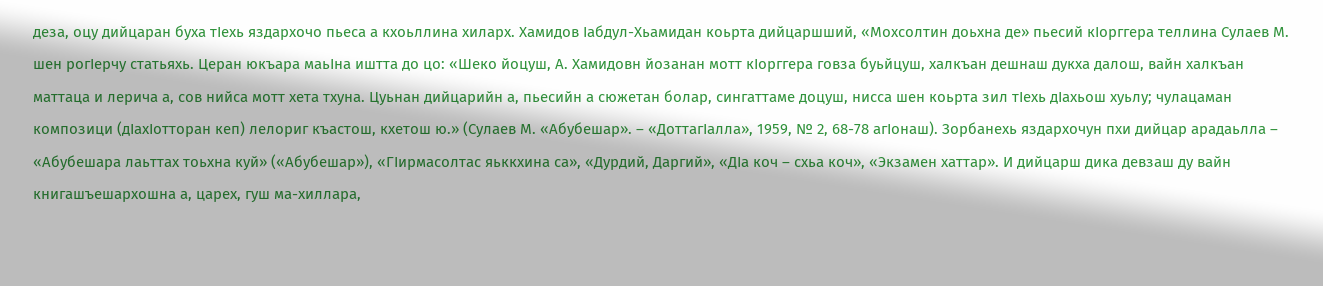деза, оцу дийцаран буха тIехь яздархочо пьеса а кхоьллина хиларх. Хамидов Iабдул-Хьамидан коьрта дийцаршший, «Мохсолтин доьхна де» пьесий кIорггера теллина Сулаев М. шен рогIерчу статьяхь. Церан юкъара маьIна иштта до цо: «Шеко йоцуш, А. Хамидовн йозанан мотт кIорггера говза буьйцуш, халкъан дешнаш дукха далош, вайн халкъан маттаца и лерича а, сов нийса мотт хета тхуна. Цуьнан дийцарийн а, пьесийн а сюжетан болар, сингаттаме доцуш, нисса шен коьрта зил тIехь дIахьош хуьлу; чулацаман композици (дIахIотторан кеп) лелориг къастош, кхетош ю.» (Сулаев М. «Абубешар». – «ДоттагIалла», 1959, № 2, 68-78 агIонаш). Зорбанехь яздархочун пхи дийцар арадаьлла – «Абубешара лаьттах тоьхна куй» («Абубешар»), «ГIирмасолтас яьккхина са», «Дурдий, Даргий», «ДIа коч – схьа коч», «Экзамен хаттар». И дийцарш дика девзаш ду вайн книгашъешархошна а, царех, гуш ма-хиллара,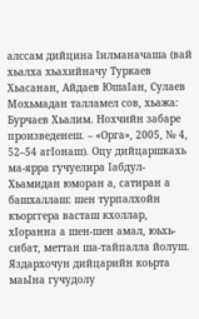алссам дийцина Iилманачаша (вай хьалха хьахийначу Туркаев Хьасанан, Айдаев ЮшаIан, Сулаев Мохьмадан талламел сов, хьажа: Бурчаев Хьалим. Нохчийн забаре произведенеш. – «Орга», 2005, № 4, 52–54 агIонаш). Оцу дийцаршкахь ма-ярра гучуелира Iабдул-Хьамидан юморан а, сатиран а башхаллаш: шен турпалхойн къорггера васташ кхоллар, хIоранна а шен-шен амал, юьхь-сибат, меттан ша-тайпалла йолуш. Яздархочун дийцарийн коьрта маьIна гучудолу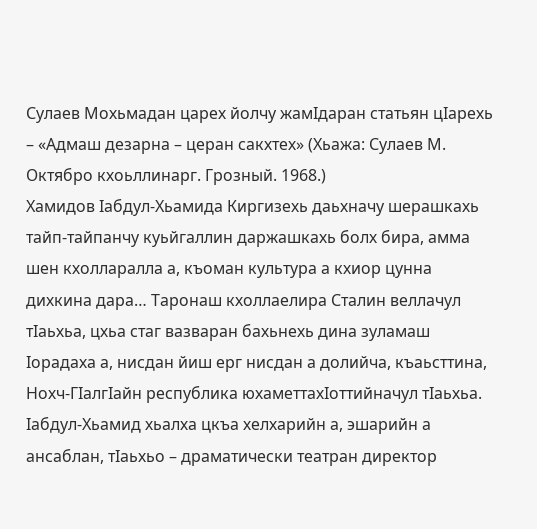Сулаев Мохьмадан царех йолчу жамIдаран статьян цIарехь – «Адмаш дезарна – церан сакхтех» (Хьажа: Сулаев М. Октябро кхоьллинарг. Грозный. 1968.)
Хамидов Iабдул-Хьамида Киргизехь даьхначу шерашкахь тайп-тайпанчу куьйгаллин даржашкахь болх бира, амма шен кхолларалла а, къоман культура а кхиор цунна дихкина дара… Таронаш кхоллаелира Сталин веллачул тIаьхьа, цхьа стаг вазваран бахьнехь дина зуламаш Iорадаха а, нисдан йиш ерг нисдан а долийча, къаьсттина, Нохч-ГIалгIайн республика юхаметтахIоттийначул тIаьхьа. Iабдул-Хьамид хьалха цкъа хелхарийн а, эшарийн а ансаблан, тIаьхьо – драматически театран директор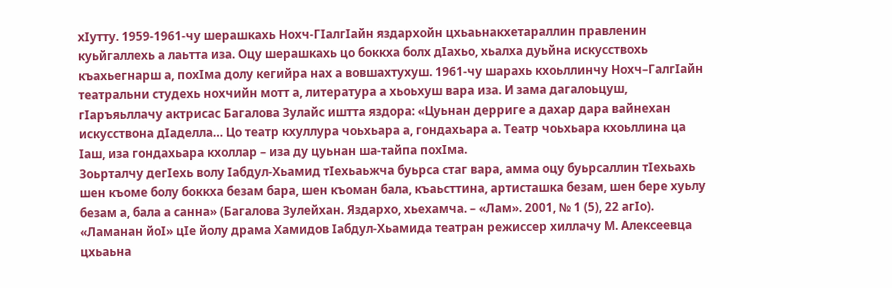хIутту. 1959-1961-чу шерашкахь Нохч-ГIалгIайн яздархойн цхьаьнакхетараллин правленин куьйгаллехь а лаьтта иза. Оцу шерашкахь цо боккха болх дIахьо, хьалха дуьйна искусствохь къахьегнарш а, похIма долу кегийра нах а вовшахтухуш. 1961-чу шарахь кхоьллинчу Нохч–ГалгIайн театральни студехь нохчийн мотт а, литература а хьоьхуш вара иза. И зама дагалоьцуш, гIаръяьллачу актрисас Багалова Зулайс иштта яздора: «Цуьнан дерриге а дахар дара вайнехан искусствона дIаделла… Цо театр кхуллура чоьхьара а, гондахьара а. Театр чоьхьара кхоьллина ца Iаш, иза гондахьара кхоллар – иза ду цуьнан ша-тайпа похIма.
Зоьрталчу дегIехь волу Iабдул-Хьамид тIехьаьжча буьрса стаг вара, амма оцу буьрсаллин тIехьахь шен къоме болу боккха безам бара, шен къоман бала, къаьсттина, артисташка безам, шен бере хуьлу безам а, бала а санна» (Багалова Зулейхан. Яздархо, хьехамча. – «Лам». 2001, № 1 (5), 22 агIо).
«Ламанан йоI» цIе йолу драма Хамидов Iабдул-Хьамида театран режиссер хиллачу М. Алексеевца цхьаьна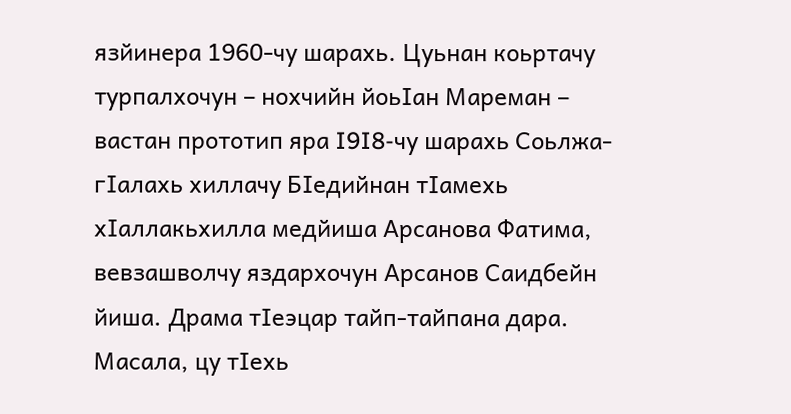язйинера 1960-чу шарахь. Цуьнан коьртачу турпалхочун – нохчийн йоьIан Мареман – вастан прототип яра I9I8-чу шарахь Соьлжа-гIалахь хиллачу БIедийнан тIамехь хIаллакьхилла медйиша Арсанова Фатима, вевзашволчу яздархочун Арсанов Саидбейн йиша. Драма тIеэцар тайп-тайпана дара. Масала, цу тIехь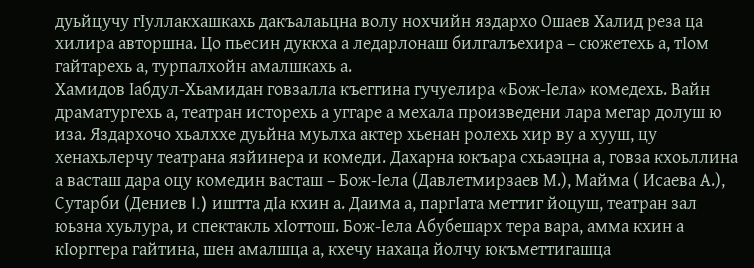дуьйцучу гIуллакхашкахь дакъалаьцна волу нохчийн яздархо Ошаев Халид реза ца хилира авторшна. Цо пьесин дуккха а ледарлонаш билгалъехира – сюжетехь а, тIом гайтарехь а, турпалхойн амалшкахь а.
Хамидов Iабдул-Хьамидан говзалла къеггина гучуелира «Бож-Iела» комедехь. Вайн драматургехь а, театран исторехь а уггаре а мехала произведени лара мегар долуш ю иза. Яздархочо хьалххе дуьйна муьлха актер хьенан ролехь хир ву а хууш, цу хенахьлерчу театрана язйинера и комеди. Дахарна юкъара схьаэцна а, говза кхоьллина а васташ дара оцу комедин васташ – Бож-Iела (Давлетмирзаев М.), Майма ( Исаева А.), Сутарби (Дениев I.) иштта дIа кхин а. Даима а, паргIата меттиг йоцуш, театран зал юьзна хуьлура, и спектакль хIоттош. Бож-Iела Абубешарх тера вара, амма кхин а кIорггера гайтина, шен амалшца а, кхечу нахаца йолчу юкъметтигашца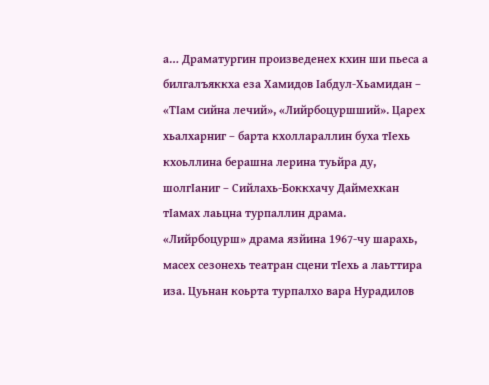а… Драматургин произведенех кхин ши пьеса а билгалъяккха еза Хамидов Iабдул-Хьамидан – «ТIам сийна лечий», «Лийрбоцуршший». Царех хьалхарниг – барта кхоллараллин буха тIехь кхоьллина берашна лерина туьйра ду, шолгIаниг – Сийлахь-Боккхачу Даймехкан тIамах лаьцна турпаллин драма.
«Лийрбоцурш» драма язйина 1967-чу шарахь, масех сезонехь театран сцени тIехь а лаьттира иза. Цуьнан коьрта турпалхо вара Нурадилов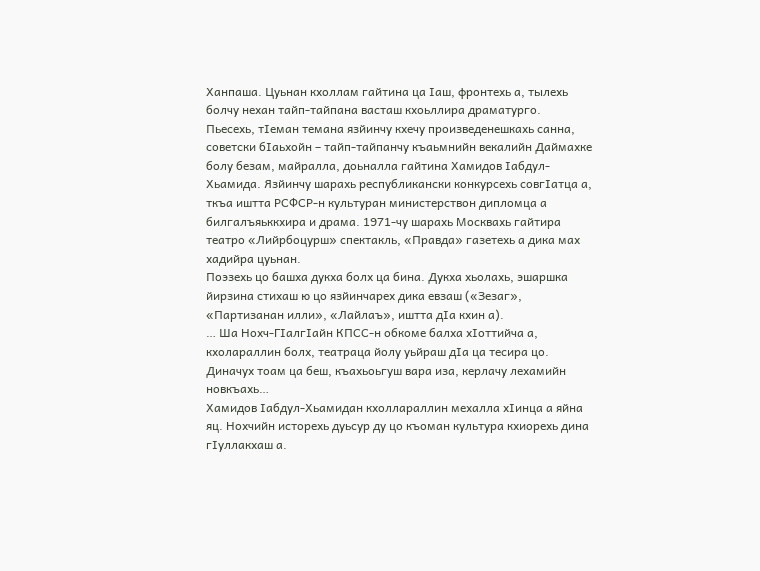Ханпаша. Цуьнан кхоллам гайтина ца Iаш, фронтехь а, тылехь болчу нехан тайп-тайпана васташ кхоьллира драматурго. Пьесехь, тIеман темана язйинчу кхечу произведенешкахь санна, советски бIаьхойн – тайп-тайпанчу къаьмнийн векалийн Даймахке болу безам, майралла, доьналла гайтина Хамидов Iабдул-Хьамида. Язйинчу шарахь республикански конкурсехь совгIатца а, ткъа иштта РСФСР-н культуран министерствон дипломца а билгалъяьккхира и драма. 1971-чу шарахь Москвахь гайтира театро «Лийрбоцурш» спектакль, «Правда» газетехь а дика мах хадийра цуьнан.
Поэзехь цо башха дукха болх ца бина. Дукха хьолахь, эшаршка йирзина стихаш ю цо язйинчарех дика евзаш («Зезаг», «Партизанан илли», «Лайлаъ», иштта дIа кхин а).
… Ша Нохч-ГIалгIайн КПСС-н обкоме балха хIоттийча а, кхолараллин болх, театраца йолу уьйраш дIа ца тесира цо. Диначух тоам ца беш, къахьоьгуш вара иза, керлачу лехамийн новкъахь…
Хамидов Iабдул-Хьамидан кхоллараллин мехалла хIинца а яйна яц. Нохчийн исторехь дуьсур ду цо къоман культура кхиорехь дина гIуллакхаш а.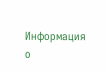Информация о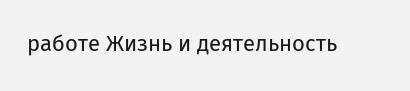работе Жизнь и деятельность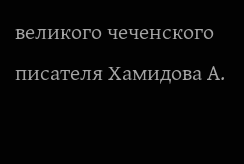великого чеченского писателя Хамидова А.